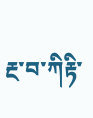རྔ་བ་ཀིརྟི་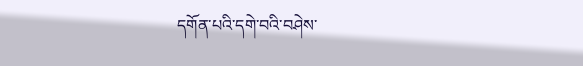དགོན་པའི་དགེ་བའི་བཤེས་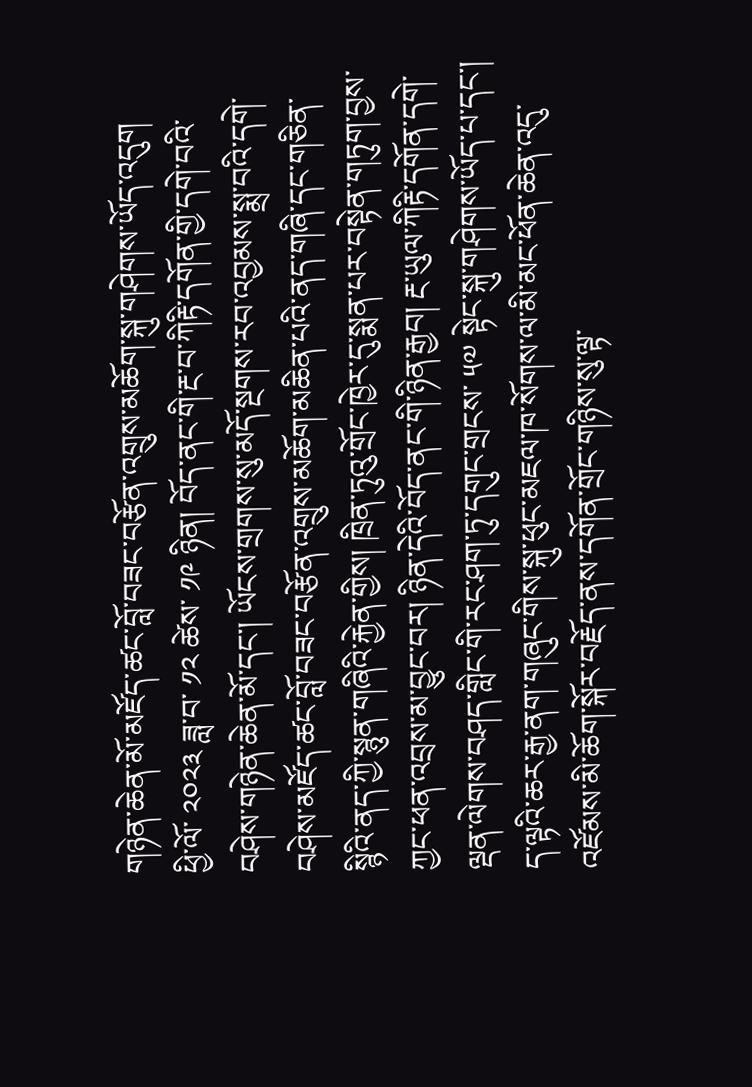གཉེན་ཆེན་མོ་མཛོད་ཚང་བློ་བཟང་བརྩོན་འགྲུས་མཆོག་སྐུ་གཤེགས་ཡོད་འདུག
ཕྱི་ལོ་ ༢༠༢༣ ཟླ་བ་ ༡༢ ཚེས་ ༡༩ ཉིན། བོད་ནང་གི་རྔ་བ་ཀིརྟི་དགོན་གྱི་དགེ་བའི་བཤེས་གཉེན་ཆེན་མོ་དང་། ཡོངས་གྲགས་སུ་མདོ་སྔགས་རབ་འབྱམས་སྨྲ་བའི་དགེ་བཤེས་མཛོད་ཚང་བློ་བཟང་བརྩོན་འགྲུས་མཆོག་མཆིན་པའི་ནད་གཞི་དང་གཅིན་སྙིའི་ནད་ཀྱི་སྙུན་གཞིའི་རྐྱེན་གྱིས། ཁྲིན་ཏུའུ་གྲོང་ཁྱེར་དུ་སྨན་པར་བསྟེན་གཏུག་བྱས་ཀྱང་ཕན་འབྲས་མ་བྱུང་བར། ཉིན་དེའི་བོད་ནང་གི་ཉིན་རྒྱབ། རྔ་ཡུལ་ཀིརྟི་དགོན་དགེ་ལྡན་ལེགས་བཤད་གླིང་གི་རང་ཤག་ཏུ་དགུང་གྲངས་ ༥༧ སྟེང་སྐུ་གཤེགས་ཡོད་པ་དང་། ད་ལྟའི་ཆར་རྒྱ་ནག་གཞུང་གིས་སྐུ་ཕུང་མཇལ་ཁ་སོགས་ལ་མི་མང་ཕོན་ཆེན་འདུ་འཛོམས་མི་ཆོག་སྐོར་བརྗོད་ནས་དགོན་གྲོང་གཉིས་སུ་ལྟ་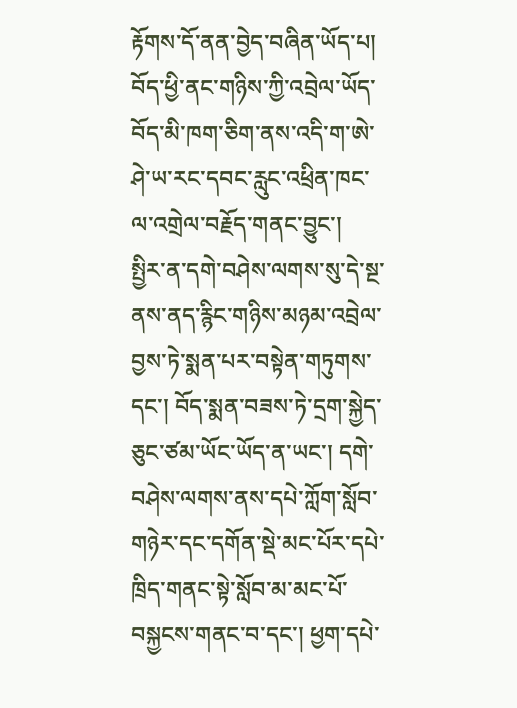རྟོགས་དོ་ནན་བྱེད་བཞིན་ཡོད་པ། བོད་ཕྱི་ནང་གཉིས་ཀྱི་འབྲེལ་ཡོད་བོད་མི་ཁག་ཅིག་ནས་འདི་ག་ཨེ་ཤེ་ཡ་རང་དབང་རླུང་འཕྲིན་ཁང་ལ་འགྲེལ་བརྗོད་གནང་བྱུང་།
སྤྱིར་ན་དགེ་བཤེས་ལགས་སུ་དེ་སྔ་ནས་ནད་རྙིང་གཉིས་མཉམ་འབྲེལ་བྱས་ཏེ་སྨན་པར་བསྟེན་གཏུགས་དང་། བོད་སྨན་བཟས་ཏེ་དྲག་སྐྱེད་ཅུང་ཙམ་ཡོང་ཡོད་ན་ཡང་། དགེ་བཤེས་ལགས་ནས་དཔེ་ཀློག་སློབ་གཉེར་དང་དགོན་སྡེ་མང་པོར་དཔེ་ཁྲིད་གནང་སྟེ་སློབ་མ་མང་པོ་བསྐྱངས་གནང་བ་དང་། ཕྱག་དཔེ་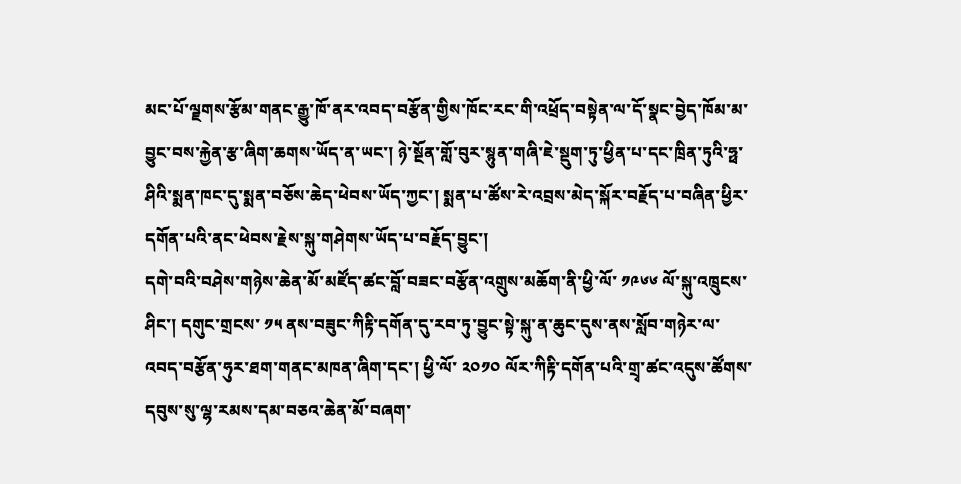མང་པོ་ལྗགས་རྩོམ་གནང་རྒྱུ་ཁོ་ནར་འབད་བརྩོན་གྱིས་ཁོང་རང་གི་འཕྲོད་བསྟེན་ལ་དོ་སྣང་བྱེད་ཁོམ་མ་བྱུང་བས་རྐྱེན་རྩ་ཞིག་ཆགས་ཡོད་ན་ཡང་། ཉེ་སྔོན་གློ་བུར་སྙུན་གཞི་ཇེ་སྡུག་ཏུ་ཕྱིན་པ་དང་ཁྲིན་ཏུའི་ཧྥ་ཤིའི་སྨན་ཁང་དུ་སྨན་བཅོས་ཆེད་ཕེབས་ཡོད་ཀྱང་། སྨན་པ་ཚོས་རེ་འབྲས་མེད་སྐོར་བརྗོད་པ་བཞིན་ཕྱིར་དགོན་པའི་ནང་ཕེབས་རྗེས་སྐུ་གཤེགས་ཡོད་པ་བརྗོད་བྱུང་།
དགེ་བའི་བཤེས་གཉེས་ཆེན་མོ་མཛོད་ཚང་བློ་བཟང་བརྩོན་འགྲུས་མཆོག་ནི་ཕྱི་ལོ་ ༡༩༦༦ ལོ་སྐུ་འཁྲུངས་ཤིང་། དགུང་གྲངས་ ༡༥ ནས་བཟུང་ཀིརྟི་དགོན་དུ་རབ་ཏུ་བྱུང་སྟེ་སྐུ་ན་ཆུང་དུས་ནས་སློབ་གཉེར་ལ་འབད་བརྩོན་ཧུར་ཐག་གནང་མཁན་ཞིག་དང་། ཕྱི་ལོ་ ༢༠༡༠ ལོར་ཀིརྟི་དགོན་པའི་གྲྭ་ཚང་འདུས་ཚོགས་དབུས་སུ་ལྷ་རམས་དམ་བཅའ་ཆེན་མོ་བཞག་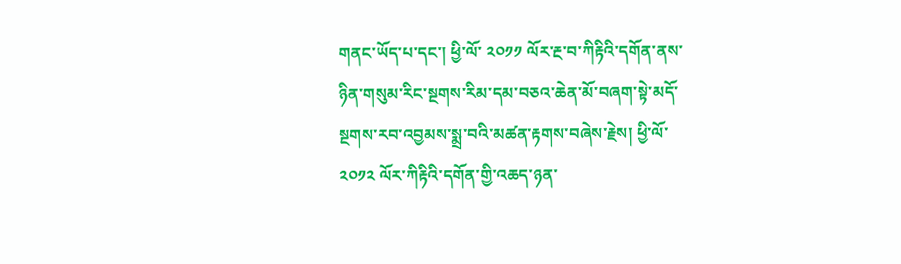གནང་ཡོད་པ་དང་། ཕྱི་ལོ་ ༢༠༡༡ ལོར་རྔ་བ་ཀིརྟིའི་དགོན་ནས་ཉིན་གསུམ་རིང་སྔགས་རིམ་དམ་བཅའ་ཆེན་མོ་བཞག་སྟེ་མདོ་སྔགས་རབ་འབྱམས་སྨྲ་བའི་མཚན་རྟགས་བཞེས་རྗེས། ཕྱི་ལོ་ ༢༠༡༢ ལོར་ཀིརྟིའི་དགོན་གྱི་འཆད་ཉན་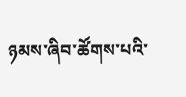ཉམས་ཞིབ་ཚོགས་པའི་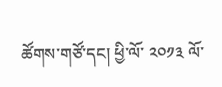ཚོགས་གཙོ་དང། ཕྱི་ལོ་ ༢༠༡༣ ལོ་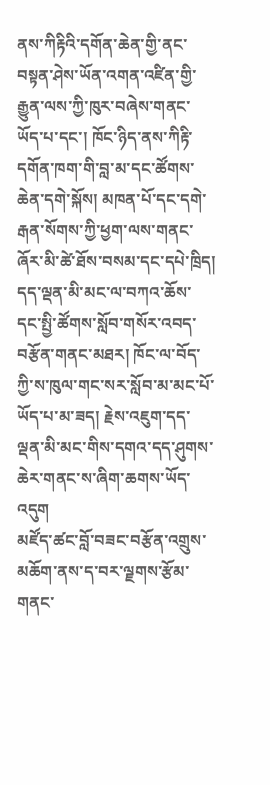ནས་ཀིརྟིའི་དགོན་ཆེན་གྱི་ནང་བསྟན་ཤེས་ཡོན་འགན་འཛིན་གྱི་རྒྱུན་ལས་ཀྱི་ཁུར་བཞེས་གནང་ཡོད་པ་དང་། ཁོང་ཉིད་ནས་ཀིརྟི་དགོན་ཁག་གི་བླ་མ་དང་ཚོགས་ཆེན་དགེ་སྐོས། མཁན་པོ་དང་དགེ་རྒན་སོགས་ཀྱི་ཕྱག་ལས་གནང་ཞོར་མི་ཚེ་ཐོས་བསམ་དང་དཔེ་ཁྲིད། དད་ལྡན་མི་མང་ལ་བཀའ་ཆོས་དང་སྤྱི་ཚོགས་སློབ་གསོར་འབད་བརྩོན་གནང་མཐར། ཁོང་ལ་བོད་ཀྱི་ས་ཁུལ་གང་སར་སློབ་མ་མང་པོ་ཡོད་པ་མ་ཟད། རྗེས་འཇུག་དད་ལྡན་མི་མང་གིས་དགའ་དད་ཤུགས་ཆེར་གནང་ས་ཞིག་ཆགས་ཡོད་འདུག
མཛོད་ཚང་བློ་བཟང་བརྩོན་འགྲུས་མཆོག་ནས་ད་བར་ལྗགས་རྩོམ་གནང་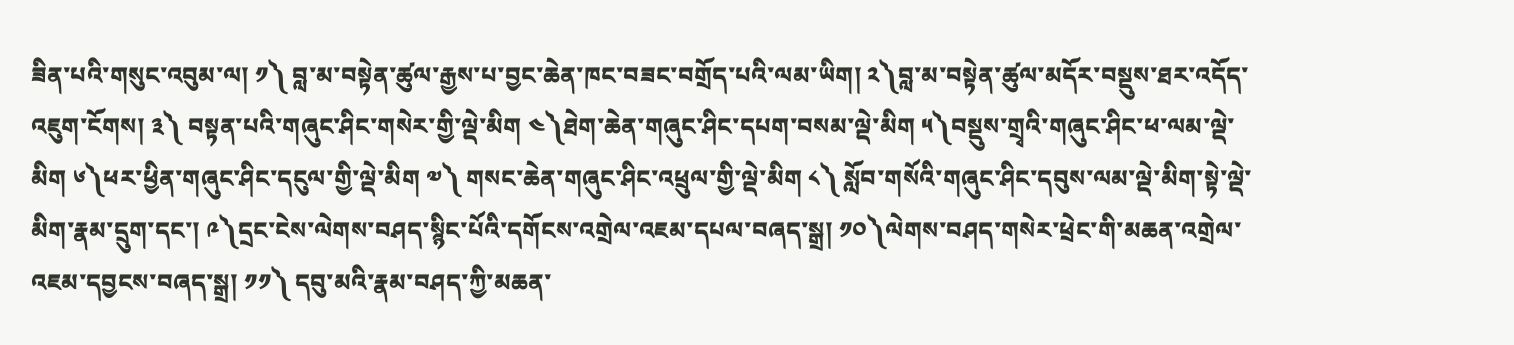ཟིན་པའི་གསུང་འབུམ་ལ། ༡༽ བླ་མ་བསྟེན་ཚུལ་རྒྱས་པ་བྱང་ཆེན་ཁང་བཟང་བགྲོད་པའི་ལམ་ཡིག། ༢༽བླ་མ་བསྟེན་ཚུལ་མདོར་བསྡུས་ཐར་འདོད་འཇུག་ངོགས། ༣༽ བསྟན་པའི་གཞུང་ཤིང་གསེར་གྱི་ལྡེ་མིག ༤༽ཐེག་ཆེན་གཞུང་ཤིང་དཔག་བསམ་ལྡེ་མིག ༥༽བསྡུས་གྲྭའི་གཞུང་ཤིང་ཕ་ལམ་ལྡེ་མིག ༦༽ཕར་ཕྱིན་གཞུང་ཤིང་དངུལ་གྱི་ལྡེ་མིག ༧༽ གསང་ཆེན་གཞུང་ཤིང་འཕྲུལ་གྱི་ལྡེ་མིག ༨༽ སློབ་གསོའི་གཞུང་ཤིང་དབུས་ལམ་ལྡེ་མིག་སྟེ་ལྡེ་མིག་རྣམ་དྲུག་དང་། ༩༽དྲང་ངེས་ལེགས་བཤད་སྙིང་པོའི་དགོངས་འགྲེལ་འཇམ་དཔལ་བཞད་སྒྲ། ༡༠༽ལེགས་བཤད་གསེར་ཕྲེང་གི་མཆན་འགྲེལ་འཇམ་དབྱངས་བཞད་སྒྲ། ༡༡༽ དབུ་མའི་རྣམ་བཤད་ཀྱི་མཆན་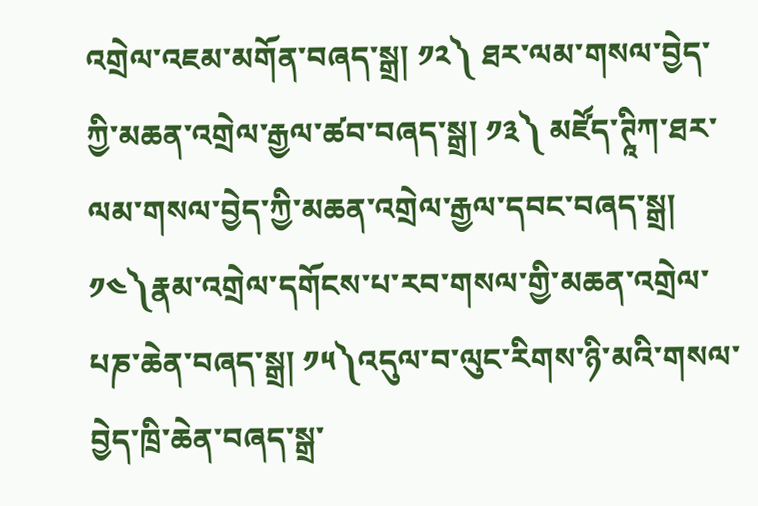འགྲེལ་འཇམ་མགོན་བཞད་སྒྲ། ༡༢༽ ཐར་ལམ་གསལ་བྱེད་ཀྱི་མཆན་འགྲེལ་རྒྱལ་ཚབ་བཞད་སྒྲ། ༡༣༽ མཛོད་ཊཱིཀ་ཐར་ལམ་གསལ་བྱེད་ཀྱི་མཆན་འགྲེལ་རྒྱལ་དབང་བཞད་སྒྲ། ༡༤༽རྣམ་འགྲེལ་དགོངས་པ་རབ་གསལ་གྱི་མཆན་འགྲེལ་པཎ་ཆེན་བཞད་སྒྲ། ༡༥༽འདུལ་བ་ལུང་རིགས་ཉི་མའི་གསལ་བྱེད་ཁྲི་ཆེན་བཞད་སྒྲ་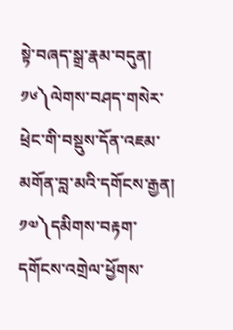སྟེ་བཞད་སྒྲ་རྣམ་བདུན། ༡༦༽ལེགས་བཤད་གསེར་ཕྲེང་གི་བསྡུས་དོན་འཇམ་མགོན་བླ་མའི་དགོངས་རྒྱན། ༡༧༽དམིགས་བརྟག་དགོངས་འགྲེལ་ཕྱོགས་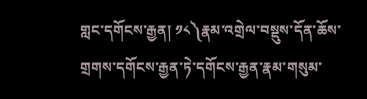གླང་དགོངས་རྒྱན། ༡༨༽རྣམ་འགྲེལ་བསྡུས་དོན་ཆོས་གྲགས་དགོངས་རྒྱན་ཏེ་དགོངས་རྒྱན་རྣམ་གསུམ་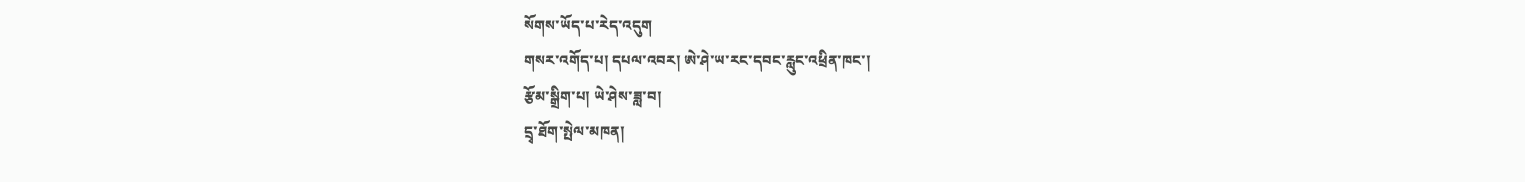སོགས་ཡོད་པ་རེད་འདུག
གསར་འགོད་པ། དཔལ་འབར། ཨེ་ཤེ་ཡ་རང་དབང་རླུང་འཕྲིན་ཁང་།
རྩོམ་སྒྲིག་པ། ཡེ་ཤེས་ཟླ་བ།
དྲྭ་ཐོག་སྤེལ་མཁན།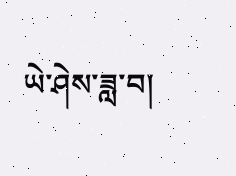ཡེ་ཤེས་ཟླ་བ།